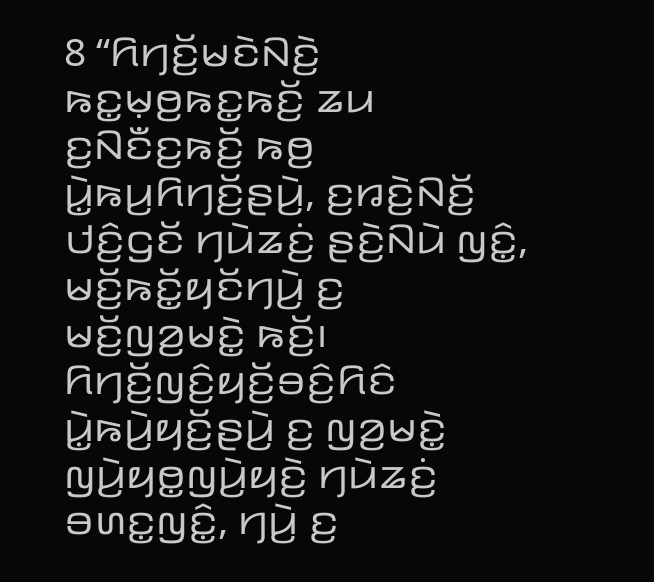8 “ꤖꤚꤢꤩ꤬ꤗꤢꤧꤡꤢꤧ꤬ ꤒꤢ꤭ꤗ꤫ꤥ꤬ꤒꤢ꤭ꤒꤢꤩ꤬ ꤘꤣ ꤢ꤬ꤡꤢꤪꤢ꤬ꤒꤢꤩ꤬ ꤒꤥ꤬ ꤣꤧ꤭ꤒꤣ꤬ꤖꤚꤢꤩ꤬ꤔꤣꤧ꤬, ꤢ꤬ꤙꤢꤧ꤬ꤡꤢꤩ꤬ ꤓꤢꤨ꤬ꤞꤢꤩ ꤚꤣꤧꤘꤢꤦ꤬ ꤔꤢꤧ꤬ꤡꤣꤧ ꤜꤢꤨ꤭, ꤗꤢꤩ꤬ꤒꤢꤩ꤭ꤟꤢꤩꤚꤣꤧ꤬ ꤢ꤬ ꤗꤢꤩ꤬ꤜꤤ꤬ꤗꤢꤧ꤭ ꤒꤢꤩ꤬꤯ ꤖꤚꤢꤩ꤬ꤜꤢꤨ꤬ꤟꤢꤩ꤬ꤋꤢꤨ꤬ꤖꤢꤨ ꤣꤧ꤭ꤒꤣꤧ꤬ꤟꤢꤩ꤬ꤔꤣꤧ꤬ ꤢ꤬ ꤜꤤ꤬ꤗꤢꤧ꤭ ꤜꤣꤧ꤬ꤟꤥ꤭ꤜꤣꤧ꤬ꤟꤢꤧ꤬ ꤚꤣꤧꤘꤢꤦ꤬ ꤋꤛꤢ꤭ꤜꤢꤨ꤭, ꤚꤣꤧ꤬ ꤢ꤬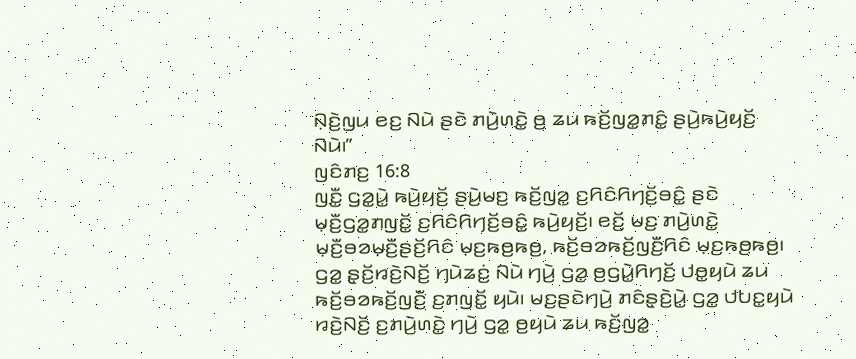ꤡ꤫ꤢꤧ꤬ꤜꤣ ꤕꤢ꤬ ꤡꤣꤧ ꤔꤢꤧ ꤊꤣꤧ꤬ꤛꤢꤧ꤭ ꤥ꤬ ꤘꤣ ꤒꤢꤩ꤬ꤜꤤ꤭ꤊꤢꤨ꤭ ꤔꤣꤧ꤬ꤒꤣꤧ꤬ꤟꤢꤩ꤬ ꤡꤣꤧ꤯”
ꤜꤢꤨꤊꤢ꤬ 16:8
ꤜꤢꤪ꤭ ꤞꤤ꤭ꤣꤧ꤭ ꤒꤣꤧ꤬ꤟꤢꤩ꤬ ꤔꤣꤧ꤬ꤗꤢ꤬ ꤒꤢꤩ꤬ꤜꤤ꤭ ꤢ꤬ꤖꤢꤨꤖꤚꤢꤩ꤬ꤋꤢꤨ꤭ ꤔꤢꤧ ꤗ꤫ꤢꤪ꤬ꤞꤤ꤭ꤊꤜꤢꤩ꤭ ꤢ꤬ꤖꤢꤨꤖꤚꤢꤩ꤬ꤋꤢꤨ꤭ ꤒꤣꤧ꤬ꤟꤢꤩ꤬꤯ ꤕꤢꤩ꤬ ꤗꤢ꤬ ꤊꤣꤧ꤬ꤛꤢꤧ꤭ ꤗ꤫ꤢꤪ꤬ꤋꤤꤗ꤫ꤢꤪ꤬ꤔꤢꤩ꤬ꤖꤢꤨ ꤗ꤫ꤢ꤬ꤒꤥ꤬ꤒꤥ꤬, ꤒꤢꤩ꤬ꤋꤤꤒꤢꤩ꤬ꤜꤢꤪ꤬ꤖꤢꤨ ꤗ꤫ꤢ꤬ꤒꤥ꤬ꤒꤥ꤬꤯
ꤞꤤ꤭ ꤔ꤫ꤢꤩ꤬ꤙꤢꤧ꤬ꤡꤢꤩ꤬ ꤚꤣꤧꤘꤢꤦ꤬ ꤡꤣꤧ ꤚꤣꤧ꤬ ꤞꤤ꤭ ꤥ꤬ꤞꤣꤧ꤭ꤖꤚꤢꤩ꤬ ꤓꤥ꤭ꤟꤣꤧ ꤘꤣ ꤒꤢꤩ꤬ꤋꤤꤒꤢꤩ꤬ꤜꤢꤪ꤬ ꤢ꤬ꤊꤜꤢꤩ꤭ ꤟꤣꤧ꤯ ꤗꤢ꤬ꤔꤢꤧꤚꤣꤧ꤬ ꤊꤢꤨꤔ꤫ꤢꤧ꤬ꤣꤧ꤭ ꤞꤤ꤭ ꤓꤝꤢ꤭ꤟꤣꤧ ꤙꤢꤧ꤬ꤡꤢꤩ꤬ ꤢ꤬ꤊꤣꤧ꤬ꤛꤢꤧ꤭ ꤚꤣꤧ꤬ ꤞꤤ꤭ ꤥ꤬ꤟꤣꤧ ꤘꤣ ꤒꤢꤩ꤬ꤜꤤ꤭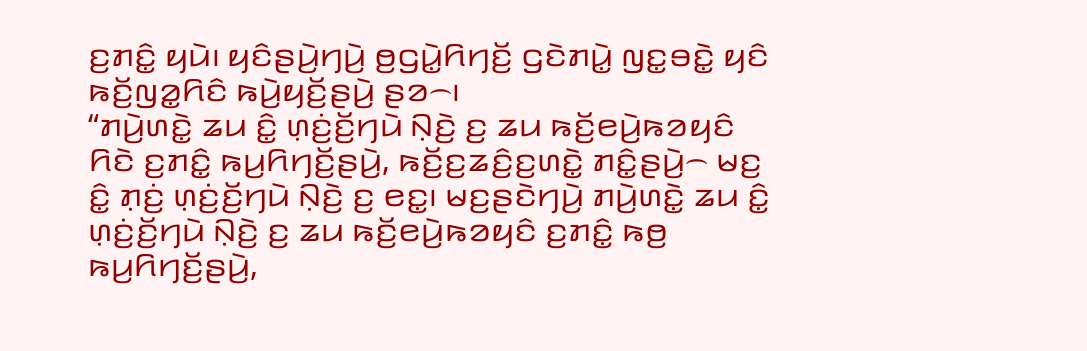ꤢ꤬ꤊꤢꤨ꤭ ꤟꤣꤧ꤯ ꤟꤢꤨꤔꤣꤧ꤬ꤚꤣꤧ꤬ ꤥ꤬ꤞꤣꤧ꤭ꤖꤚꤢꤩ꤬ ꤞꤢꤧꤊꤣꤧ꤭ ꤜꤢ꤭ꤋꤢꤧ꤭ ꤟꤢꤨ ꤒꤢꤩ꤬ꤜꤤ꤭ꤖꤢꤨ ꤒꤣꤧ꤬ꤟꤢꤩ꤬ꤔꤣꤧ꤬ ꤔꤤ꤮꤯
“ꤊꤣꤧ꤬ꤛꤢꤧ꤭ ꤘꤣ ꤢꤨ꤭ ꤛ꤫ꤢꤦ꤬ꤢꤩ꤬ꤚꤣꤧ ꤡ꤫ꤢꤧ꤬ ꤢ꤬ ꤘꤣ ꤒꤢꤩ꤬ꤕꤣꤧ꤬ꤒꤤꤟꤢꤨ ꤖꤢꤧ ꤢ꤬ꤊꤢꤨ꤭ ꤒꤣ꤬ꤖꤚꤢꤩ꤬ꤔꤣꤧ꤬, ꤒꤢꤩ꤬ꤢ꤬ꤘꤢꤨ꤬ꤢ꤬ꤛꤢꤧ꤭ ꤊꤢꤨ꤭ꤔꤣꤧ꤬꤮ ꤗꤢ꤬ ꤢꤨ꤭ ꤊ꤫ꤢꤦ꤬ ꤛ꤫ꤢꤦ꤬ꤢꤩ꤬ꤚꤣꤧ ꤡ꤫ꤢꤧ꤬ ꤢ꤬ ꤕꤢ꤭꤯ ꤗꤢ꤬ꤔꤢꤧꤚꤣꤧ꤬ ꤊꤣꤧ꤬ꤛꤢꤧ꤭ ꤘꤣ ꤢꤨ꤭ ꤛ꤫ꤢꤦ꤬ꤢꤩ꤬ꤚꤣꤧ ꤡ꤫ꤢꤧ꤬ ꤢ꤬ ꤘꤣ ꤒꤢꤩ꤬ꤕꤣꤧ꤬ꤒꤤꤟꤢꤨ ꤢ꤬ꤊꤢꤨ꤭ ꤒꤥ꤬ ꤒꤣ꤬ꤖꤚꤢꤩ꤬ꤔꤣꤧ꤬,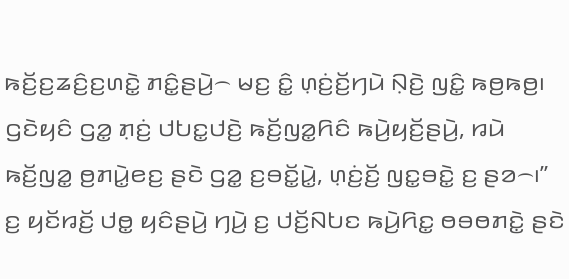ꤒꤢꤩ꤬ꤢ꤬ꤘꤢꤨ꤬ꤢ꤬ꤛꤢꤧ꤭ ꤊꤢꤨ꤭ꤔꤣꤧ꤬꤮ ꤗꤢ꤬ ꤢꤨ꤭ ꤛ꤫ꤢꤦ꤬ꤢꤩ꤬ꤚꤣꤧ ꤡ꤫ꤢꤧ꤬ ꤜꤢꤨ꤭ ꤒꤥ꤬ꤒꤥ꤬꤯
ꤞꤢꤧꤟꤢꤨ ꤞꤤ꤭ ꤊ꤫ꤢꤦ꤬ ꤓꤝꤢ꤭ꤓꤢꤧ꤬ ꤒꤢꤩ꤬ꤜꤤ꤭ꤖꤢꤨ ꤒꤣꤧ꤬ꤟꤢꤩ꤬ꤔꤣꤧ꤬, ꤙꤣꤧ ꤒꤢꤩ꤬ꤜꤤ꤭ ꤥ꤬ꤊꤣꤧ꤭ꤕꤢ꤬ ꤔꤢꤧ ꤞꤤ꤭ ꤢ꤬ꤋꤢꤩ꤭ꤣꤧ꤭, ꤛ꤫ꤢꤦ꤬ꤢꤩ꤬ ꤜꤢ꤭ꤋꤢꤧ꤭ ꤢ꤬ ꤔꤤ꤮꤯” ꤢ꤬ ꤟꤢꤩꤙꤢꤩ꤬ ꤓꤥ꤭ ꤟꤢꤨꤔꤣꤧ꤬ ꤚꤣꤧ꤬ ꤢ꤬ ꤓꤢꤩ꤬ꤡꤝꤢ ꤒꤣꤧ꤬ꤖꤢ꤭ ꤥꤋꤥꤊꤢꤧ꤭ ꤔꤢꤧ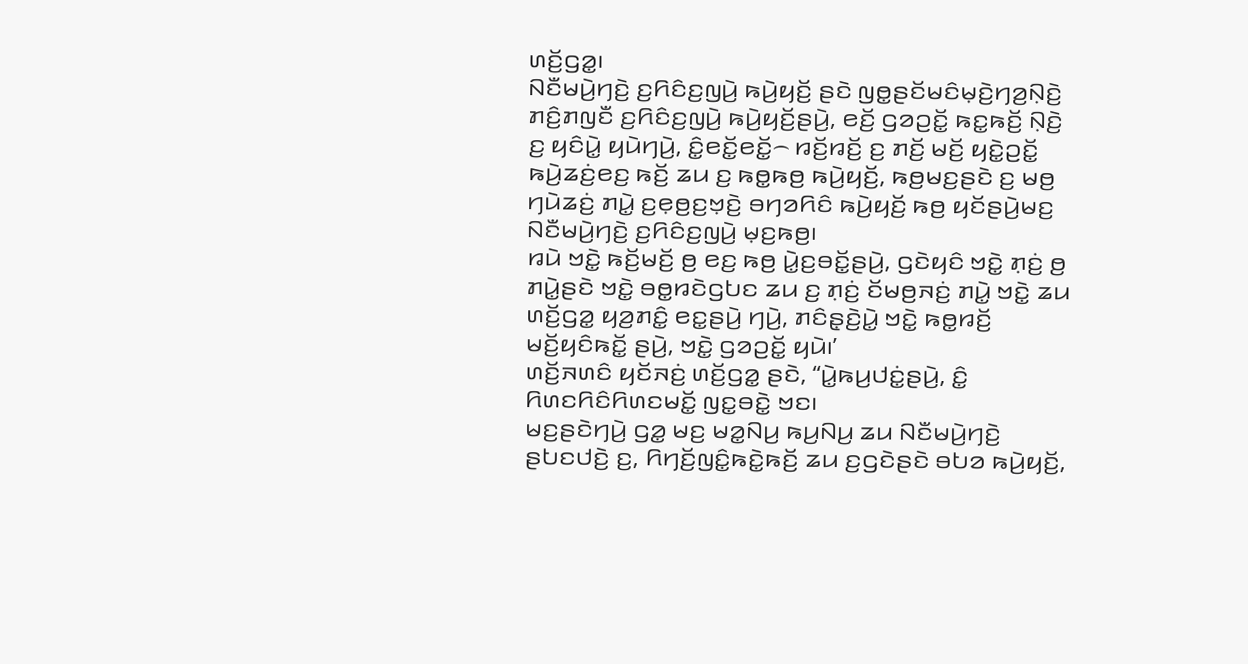ꤛꤢꤩ꤬ꤞꤤ꤭꤯
ꤡꤢꤪꤗꤣꤧ꤬ꤚꤢꤧ꤬ ꤢ꤬ꤖꤢꤨꤢ꤬ꤜꤣꤧ꤬ ꤒꤣꤧ꤬ꤟꤢꤩ꤬ ꤔꤢꤧ ꤜꤥ꤭ꤔꤢꤩꤗꤢꤨꤗ꤫ꤢꤧ꤬ꤚꤤ꤬ꤡ꤫ꤢꤧ꤬ ꤊꤢꤨ꤬ꤊꤜꤢꤪ ꤢ꤬ꤖꤢꤨꤢ꤬ꤜꤣꤧ꤬ ꤒꤣꤧ꤬ꤟꤢꤩ꤬ꤔꤣꤧ꤬, ꤕꤢꤩ꤬ ꤞꤤꤑꤢꤩ꤭ ꤒꤢ꤭ꤒꤢꤩ꤬ ꤡ꤫ꤢꤧ꤬ ꤢ꤬ ꤟꤢꤨꤣꤧ꤭ ꤟꤣꤧꤚꤣꤧ꤬, ꤢꤨ꤭ꤕꤢꤩ꤭ꤕꤢꤩ꤭꤮ ꤙꤢꤩ꤬ꤙꤢꤩ꤬ ꤢ꤬ ꤊꤢꤩ꤬ ꤗꤢꤩ꤬ ꤟꤢꤧ꤭ꤑꤢꤩ꤭ ꤒꤣꤧ꤬ꤘꤢꤦ꤬ꤕꤢ꤬ ꤒꤢꤩ꤬ ꤘꤣ ꤢ꤬ ꤒꤥ꤭ꤒꤥ꤬ ꤒꤣꤧ꤬ꤟꤢꤩ꤬, ꤒꤥ꤬ꤗꤢ꤬ꤔꤢꤧ ꤢ꤬ ꤗꤥ꤬ ꤚꤣꤧꤘꤢꤦ꤬ ꤊꤣꤧ꤭ ꤢ꤬ꤕ꤫ꤥ꤬ꤢ꤬ꤠ꤫ꤢꤧ꤬ ꤋꤚꤤꤖꤢꤨ ꤒꤣꤧ꤬ꤟꤢꤩ꤬ ꤒꤥ꤬ ꤟꤢꤩꤔꤣꤧ꤬ꤗꤢ꤬ ꤡꤢꤪꤗꤣꤧ꤬ꤚꤢꤧ꤬ ꤢ꤬ꤖꤢꤨꤢ꤬ꤜꤣꤧ꤬ ꤗ꤫ꤢ꤬ꤒꤥ꤬꤯
ꤙꤣꤧ ꤠꤢꤧ꤭ ꤒꤢꤩ꤬ꤗꤢꤩ꤬ ꤥ꤬ ꤕꤢ꤬ ꤒꤥ꤬ ꤣꤧ꤭ꤢ꤬ꤋꤢꤩ꤭ꤔꤣꤧ꤬, ꤞꤢꤧꤟꤢꤨ ꤠꤢꤧ꤭ ꤊ꤫ꤢꤦ꤬ ꤥ꤬ ꤊꤣꤧ꤭ꤔꤢꤧ ꤠꤢꤧ꤭ ꤋꤥ꤭ꤙꤢꤧꤞꤝꤢ ꤘꤣ ꤢ꤬ ꤊ꤫ꤢꤦ꤬ ꤢꤩꤗꤥ꤬ꤏꤢꤦ꤬ ꤊꤣꤧ꤭ ꤠꤢꤧ꤭ ꤘꤣ ꤛꤢꤩ꤬ꤞꤤ꤭ ꤟꤤ꤬ꤊꤢꤨ꤭ ꤕꤢ꤭ꤔꤣꤧ꤬ ꤚꤣꤧ꤬, ꤊꤢꤨꤔ꤫ꤢꤧ꤬ꤣꤧ꤭ ꤠꤢꤧ꤭ ꤒꤥ꤭ꤙꤢꤩ꤬ ꤗꤢꤩ꤬ꤟꤢꤨꤒꤢꤩ꤭ ꤔꤣꤧ꤬, ꤠꤢꤧ꤭ ꤞꤤꤑꤢꤩ꤭ ꤟꤣꤧ꤯’
ꤛꤢꤩ꤬ꤏꤛꤢꤨ ꤟꤢꤩꤏꤢꤦ꤬ ꤛꤢꤩ꤬ꤞꤤ꤭ ꤔꤢꤧ, “ꤣꤧ꤭ꤒꤣ꤬ꤓꤢꤦ꤭ꤔꤣꤧ꤬, ꤢꤨ꤭ ꤖꤛꤢꤖꤢꤨꤖꤛꤢꤗꤢꤩ꤭ ꤜꤢ꤭ꤋꤢꤧ꤭ ꤠꤢ꤯
ꤗꤢ꤬ꤔꤢꤧꤚꤣꤧ꤬ ꤞꤤ꤭ ꤗꤢ꤬ ꤗꤤ꤭ꤡꤣ꤬ ꤒꤣ꤬ꤡꤣ꤬ ꤘꤣ ꤡꤢꤪꤗꤣꤧ꤬ꤚꤢꤧ꤬ ꤔꤝꤢꤓꤢꤧ꤬ ꤢ꤬, ꤖꤚꤢꤩ꤬ꤜꤢꤨ꤭ꤒꤢꤧ꤭ꤒꤢꤩ꤬ ꤘꤣ ꤢ꤬ꤞꤢꤧꤔꤢꤧ ꤋꤝꤤ ꤒꤣꤧ꤬ꤟꤢꤩ꤬,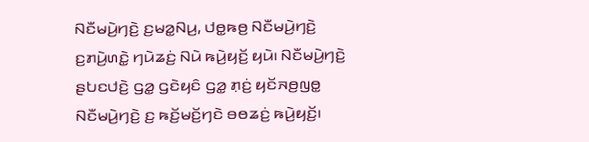ꤡꤢꤪꤗꤣꤧ꤬ꤚꤢꤧ꤬ ꤢ꤬ꤗꤤ꤭ꤡꤣ꤬, ꤓꤥ꤭ꤒꤥ꤬ ꤡꤢꤪꤗꤣꤧ꤬ꤚꤢꤧ꤬ ꤢ꤬ꤊꤣꤧ꤬ꤛꤢꤧ꤭ ꤚꤣꤧꤘꤢꤦ꤬ ꤡꤣꤧ ꤒꤣꤧ꤬ꤟꤢꤩ꤬ ꤟꤣꤧ꤯ ꤡꤢꤪꤗꤣꤧ꤬ꤚꤢꤧ꤬ ꤔꤝꤢꤓꤢꤧ꤬ ꤞꤤ꤭ ꤞꤢꤧꤟꤢꤨ ꤞꤤ꤭ ꤊ꤫ꤢꤦ꤬ ꤟꤢꤩꤏꤥ꤬ꤜꤥ꤭ ꤡꤢꤪꤗꤣꤧ꤬ꤚꤢꤧ꤬ ꤢ꤬ ꤒꤢꤩ꤬ꤗꤢꤩ꤬ꤚꤢꤧ ꤋꤥꤘꤢꤦ꤬ ꤒꤣꤧ꤬ꤟꤢꤩ꤬꤯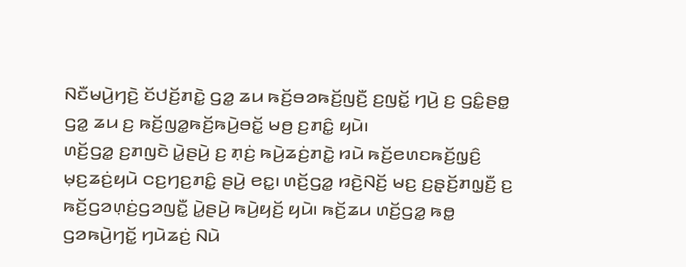ꤡꤢꤪꤗꤣꤧ꤬ꤚꤢꤧ꤬ ꤢꤩꤓꤢꤩ꤬ꤊꤢꤧ꤭ ꤞꤤ꤭ ꤘꤣ ꤒꤢꤩ꤬ꤋꤤꤒꤢꤩ꤬ꤜꤢꤪ꤬ ꤢ꤬ꤜꤢꤩ꤭ ꤚꤣꤧ꤬ ꤢ꤬ ꤞꤢꤨ꤭ꤔꤥ꤭ ꤞꤤ꤭ ꤘꤣ ꤢ꤬ ꤒꤢꤩ꤬ꤜꤤ꤭ꤒꤢꤩ꤬ꤒꤣꤧ꤬ꤋꤢꤩ꤭ ꤗꤥ꤬ ꤢ꤬ꤊꤢꤨ꤭ ꤟꤣꤧ꤯
ꤛꤢꤩ꤬ꤞꤤ꤭ ꤢ꤬ꤊꤜꤢꤧ ꤣꤧ꤭ꤔꤣꤧ꤬ ꤢ꤬ ꤊ꤫ꤢꤦ꤬ ꤒꤣꤧ꤬ꤘꤢꤦ꤬ꤊꤢꤧ꤭ ꤙꤣꤧ ꤒꤢꤩ꤬ꤕꤛꤢꤒꤢꤩ꤬ꤜ꤫ꤢꤨ꤬ ꤗ꤫ꤢ꤬ꤘꤢꤦ꤬ꤟꤣꤧ ꤍꤢ꤬ꤚꤢ꤬ꤊꤢꤨ꤭ ꤔꤣꤧ꤬ ꤕꤢ꤭꤯ ꤛꤢꤩ꤬ꤞꤤ꤭ ꤙꤢꤧ꤬ꤡꤢꤩ꤬ ꤗꤢ꤬ ꤢ꤬ꤔ꤫ꤢꤩ꤬ꤊꤜ꤫ꤢꤪ꤬ ꤢ꤬ ꤒꤢꤩ꤬ꤞꤤꤛ꤫ꤢꤦ꤬ꤞꤤꤜꤢꤪ꤭ ꤣꤧ꤭ꤔꤣꤧ꤬ ꤒꤣꤧ꤬ꤟꤢꤩ꤬ ꤟꤣꤧ꤯ ꤒꤢꤩ꤬ꤘꤣ ꤛꤢꤩ꤬ꤞꤤ꤭ ꤒꤥ꤭ ꤞꤤꤒꤣꤧ꤬ꤚꤢꤩ꤭ ꤚꤣꤧꤘꤢꤦ꤬ ꤡꤣꤧ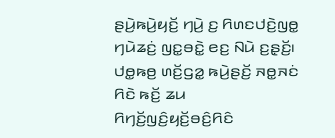ꤔꤣꤧ꤬ꤒꤣꤧ꤬ꤟꤢꤩ꤬ ꤚꤣꤧ꤬ ꤢ꤬ ꤖꤛꤢꤓꤢꤧ꤬ꤜꤥ꤭ ꤚꤣꤧꤘꤢꤦ꤬ ꤜꤢ꤭ꤋꤢꤧ꤭ ꤕꤢ꤬ ꤡꤣꤧ ꤢ꤬ꤔ꤫ꤢꤩ꤬꤯ ꤓꤥ꤭ꤒꤥ꤬ ꤛꤢꤩ꤬ꤞꤤ꤭ ꤒꤣꤧ꤬ꤔꤢꤩ꤬ ꤏꤥ꤭ꤏꤢꤦ ꤖꤢꤧ ꤒꤢꤩ꤬ ꤘꤣ ꤖꤚꤢꤩ꤬ꤜꤢꤨ꤬ꤟꤢꤩ꤬ꤋꤢꤨ꤬ꤖꤢꤨ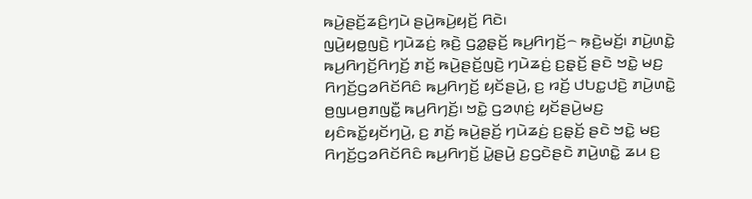ꤒꤣꤧ꤬ꤔꤢꤩ꤬ꤘꤢꤨ꤬ꤚꤣꤧ ꤔꤣꤧ꤬ꤒꤣꤧ꤬ꤟꤢꤩ꤬ ꤖꤢꤧ꤯
ꤜꤣꤧ꤬ꤟꤥ꤭ꤜꤢꤧ꤬ ꤚꤣꤧꤘꤢꤦ꤬ ꤒ꤫ꤢꤧ꤬ ꤞꤤ꤭ꤔ꤫ꤢꤩ꤬ ꤒꤣ꤬ꤖꤚꤢꤩ꤬꤮ ꤒ꤫ꤢꤧ꤬ꤗꤢꤩ꤬꤯ ꤊꤣꤧ꤬ꤛꤢꤧ꤭ ꤒꤣ꤬ꤖꤚꤢꤩ꤬ꤖꤚꤢꤩ꤬ ꤊꤢꤩ꤬ ꤒꤣꤧ꤬ꤔꤢꤩ꤬ꤜꤢꤧ꤬ ꤚꤣꤧꤘꤢꤦ꤬ ꤢ꤬ꤔ꤫ꤢꤩ꤬ ꤔꤢꤧ ꤠꤢꤧ꤭ ꤗꤢ꤬ ꤖꤚꤢꤩ꤬ꤞꤤꤖꤢꤩꤖꤢꤨ ꤒꤣ꤬ꤖꤚꤢꤩ꤬ ꤟꤢꤩꤔꤣꤧ꤬, ꤢ꤬ ꤙꤢꤩ꤬ ꤓꤝꤢ꤭ꤓꤢꤧ꤬ ꤊꤣꤧ꤬ꤛꤢꤧ꤭ ꤥ꤬ꤜꤣꤥ꤬ꤊꤜꤢꤪ꤭ ꤒꤣ꤬ꤖꤚꤢꤩ꤬꤯ ꤠꤢꤧ꤭ ꤞꤤꤛ꤫ꤢꤦ꤬ ꤟꤢꤩꤔꤣꤧ꤬ꤗꤢ꤬ ꤟꤢꤨꤒꤢꤩ꤭ꤟꤢꤩꤚꤣꤧ꤬, ꤢ꤬ ꤊꤢꤩ꤬ ꤒꤣꤧ꤬ꤔꤢꤩ꤬ ꤚꤣꤧꤘꤢꤦ꤬ ꤢ꤬ꤔ꤫ꤢꤩ꤬ ꤔꤢꤧ ꤠꤢꤧ꤭ ꤗꤢ꤬ ꤖꤚꤢꤩ꤬ꤞꤤꤖꤢꤩꤖꤢꤨ ꤒꤣ꤬ꤖꤚꤢꤩ꤬ ꤣꤧ꤭ꤔꤣꤧ꤬ ꤢ꤬ꤞꤢꤧꤔꤢꤧ ꤊꤣꤧ꤬ꤛꤢꤧ꤭ ꤘꤣ ꤢ꤬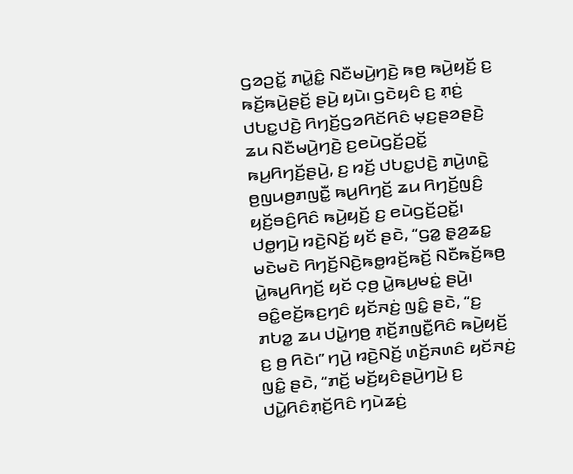ꤞꤤꤑꤢꤩ꤭ ꤊꤣꤧ꤭ꤢꤨ꤭ ꤡꤢꤪꤗꤣꤧ꤬ꤚꤢꤧ꤬ ꤒꤥ꤬ ꤒꤣꤧ꤬ꤟꤢꤩ꤬ ꤢ꤬ ꤒꤢꤩ꤬ꤒꤣꤧ꤬ꤔꤢꤩ꤬ ꤔꤣꤧ꤬ ꤟꤣꤧ꤯ ꤞꤢꤧꤟꤢꤨ ꤢ꤬ ꤊ꤫ꤢꤦ꤬ ꤓꤝꤢ꤭ꤓꤢꤧ꤬ ꤖꤚꤢꤩ꤬ꤞꤤꤖꤢꤩꤖꤢꤨ ꤗ꤫ꤢ꤬ꤔꤤꤔꤢꤧ꤬ ꤘꤣ ꤡꤢꤪꤗꤣꤧ꤬ꤚꤢꤧ꤬ ꤢ꤬ꤕꤣꤧꤞꤢꤩ꤬ꤑꤢꤩ꤭ ꤒꤣ꤬ꤖꤚꤢꤩ꤬ꤔꤣꤧ꤬, ꤢ꤬ ꤙꤢꤩ꤬ ꤓꤝꤢ꤭ꤓꤢꤧ꤬ ꤊꤣꤧ꤬ꤛꤢꤧ꤭ ꤥ꤬ꤜꤣꤥ꤬ꤊꤜꤢꤪ꤭ ꤒꤣ꤬ꤖꤚꤢꤩ꤬ ꤘꤣ ꤖꤚꤢꤩ꤬ꤜꤢꤨ꤬ ꤟꤢꤩ꤬ꤋꤢꤨ꤬ꤖꤢꤨ ꤒꤣꤧ꤬ꤟꤢꤩ꤬ ꤢ꤬ ꤕꤣꤧꤞꤢꤩ꤬ꤑꤢꤩ꤭꤯
ꤓꤥ꤭ꤚꤣꤧ꤬ ꤙꤢꤧ꤬ꤡꤢꤩ꤬ ꤟꤢꤩ ꤔꤢꤧ, “ꤞꤤ꤭ ꤔ꤫ꤤ꤬ꤘꤢ꤭ ꤗꤢꤧꤗꤢꤧ ꤖꤚꤢꤩ꤬ꤡꤢꤧ꤬ꤒꤥ꤭ꤙꤢꤩ꤬ꤒꤢꤩ꤬ ꤡꤢꤪꤒꤢꤩ꤬ꤒꤥ꤬ ꤣꤧ꤭ꤒꤣ꤬ꤖꤚꤢꤩ꤬ ꤟꤢꤩ ꤍ꤫ꤥ꤬ ꤣꤧ꤭ꤒꤣ꤬ꤗꤢꤦ꤭ ꤔꤣꤧ꤬꤯
ꤋꤢꤨ꤭ꤕꤢꤩ꤬ꤒꤢ꤬ꤚꤢꤨ ꤟꤢꤩꤏꤢꤦ꤬ ꤜꤢꤨ꤭ ꤔꤢꤧ, “ꤢ꤬ ꤊꤝꤤ꤭ ꤘꤣ ꤓꤣꤧ꤭ꤚꤥ꤬ ꤊ꤫ꤢꤩ꤬ꤊꤜꤢꤪ꤭ꤖꤢꤨ ꤒꤣꤧ꤬ꤟꤢꤩ꤬ ꤢ꤬ ꤥ꤬ ꤖꤢꤧ꤯” ꤚꤣꤧ꤬ ꤙꤢꤧ꤬ꤡꤢꤩ꤬ ꤛꤢꤩ꤬ꤏꤛꤢꤨ ꤟꤢꤩꤏꤢꤦ꤬ ꤜꤢꤨ꤭ ꤔꤢꤧ, “ꤊꤢꤩ꤬ ꤗꤢꤩ꤬ꤟꤢꤨꤔꤣꤧ꤬ꤚꤣꤧ꤬ ꤢ꤬ ꤓꤣꤧ꤭ꤖꤢꤨꤊ꤫ꤢꤩ꤬ꤖꤢꤨ ꤚꤣꤧꤘꤢꤦ꤬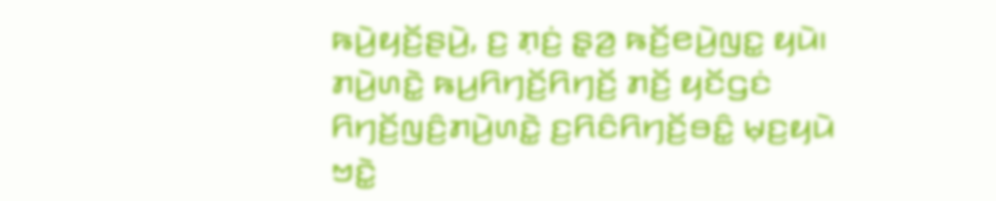ꤒꤣꤧ꤬ꤟꤢꤩ꤬ꤔꤣꤧ꤬, ꤢ꤬ ꤊ꤫ꤢꤦ꤬ ꤔ꤫ꤤ꤬ ꤒꤢꤩ꤬ꤕꤣꤧ꤬ꤜꤢ꤭ ꤟꤣꤧ꤯
ꤊꤣꤧ꤬ꤛꤢꤧ꤭ ꤒꤣ꤬ꤖꤚꤢꤩ꤬ꤖꤚꤢꤩ꤬ ꤊꤢꤩ꤬ ꤟꤢꤩꤞꤢꤦ ꤖꤚꤢꤩ꤬ꤜꤢꤨ꤬ꤊꤣꤧ꤬ꤛꤢꤧ꤭ ꤢ꤬ꤖꤢꤨꤖꤚꤢꤩ꤬ꤋꤢꤨ꤭ ꤗ꤫ꤢ꤬ꤟꤣꤧ ꤠꤢꤧ꤭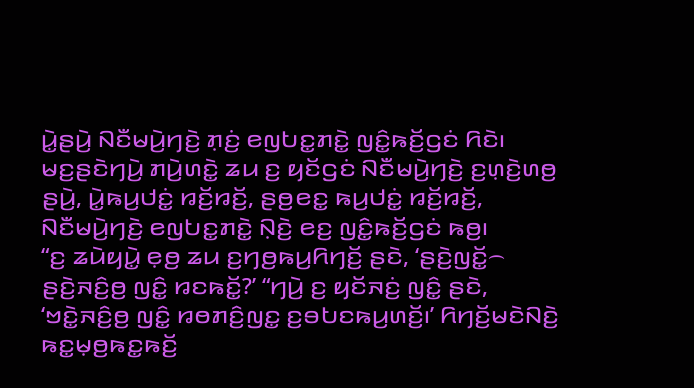ꤣꤧ꤭ꤔꤣꤧ꤬ ꤡꤢꤪꤗꤣꤧ꤬ꤚꤢꤧ꤬ ꤊ꤫ꤢꤦ꤬ ꤕꤜꤝꤢ꤭ꤊꤢꤧ꤭ ꤜꤢꤨ꤭ꤒꤢꤩ꤬ꤞꤢꤦ ꤖꤢꤧ꤯ ꤗꤢ꤬ꤔꤢꤧꤚꤣꤧ꤬ ꤊꤣꤧ꤬ꤛꤢꤧ꤭ ꤘꤣ ꤢ꤬ ꤟꤢꤩꤞꤢꤦ ꤡꤢꤪꤗꤣꤧ꤬ꤚꤢꤧ꤬ ꤢ꤬ꤛ꤫ꤢꤧ꤬ꤛꤥ꤬ ꤔꤣꤧ꤬, ꤣꤧ꤭ꤒꤣ꤬ꤓꤢꤦ꤭ ꤙꤢꤩ꤬ꤙꤢꤩ꤬, ꤔꤥ꤬ꤕꤢ꤭ ꤒꤣ꤬ꤓꤢꤦ꤭ ꤙꤢꤩ꤬ꤙꤢꤩ꤬, ꤡꤢꤪꤗꤣꤧ꤬ꤚꤢꤧ꤬ ꤕꤜꤝꤢ꤭ꤊꤢꤧ꤭ ꤡ꤫ꤢꤧ꤬ ꤕꤢ꤬ ꤜꤢꤨ꤭ꤒꤢꤩ꤬ꤞꤢꤦ ꤒꤥ꤬꤯
“ꤢ꤬ ꤘꤣꤧꤟꤣꤧ꤭ ꤕ꤫ꤥ꤬ ꤘꤣ ꤢ꤬ꤚꤥ꤬ꤒꤣ꤬ꤖꤚꤢꤩ꤬ ꤔꤢꤧ, ‘ꤔꤢꤧ꤬ꤜꤢꤩ꤭꤮ ꤔꤢꤧ꤬ꤏꤢꤨ꤬ꤥ꤬ ꤜꤢꤨ꤭ ꤙꤢꤒꤢꤩ꤭?’ “ꤚꤣꤧ꤬ ꤢ꤬ ꤟꤢꤩꤏꤢꤦ꤬ ꤜꤢꤨ꤭ ꤔꤢꤧ, ‘ꤠꤢꤧ꤭ꤏꤢꤨ꤬ꤥ꤬ ꤜꤢꤨ꤭ ꤙꤥꤊꤢꤨ꤬ꤜꤢ꤭ ꤢ꤬ꤋꤝꤢꤒꤣ꤬ꤛꤢꤩ꤬꤯’ ꤖꤚꤢꤩ꤬ꤗꤢꤧꤡꤢꤧ꤬ ꤒꤢ꤭ꤗ꤫ꤥ꤬ꤒꤢ꤭ꤒꤢꤩ꤬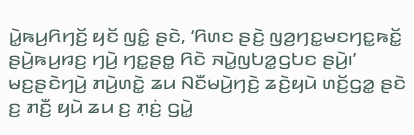ꤣꤧ꤭ꤒꤣ꤬ꤖꤚꤢꤩ꤬ ꤟꤢꤩ ꤜꤢꤨ꤭ ꤔꤢꤧ, ‘ꤖꤛꤢ ꤔꤢꤧ꤬ ꤜꤤ꤬ꤚꤢ꤭ꤗꤢꤚꤢ꤭ꤒꤢꤩ꤭ ꤔꤣꤧ꤬ꤒꤣ꤬ꤙꤢ꤬ ꤚꤣꤧ꤬ ꤚꤢ꤭ꤔꤥ꤭ ꤖꤢꤧ ꤏꤣꤧ꤭ꤜꤝꤤ꤭ꤞꤝꤢ ꤔꤣꤧ꤬꤯’
ꤗꤢ꤬ꤔꤢꤧꤚꤣꤧ꤬ ꤊꤣꤧ꤬ꤛꤢꤧ꤭ ꤘꤣ ꤡꤢꤪꤗꤣꤧ꤬ꤚꤢꤧ꤬ ꤘꤢꤧ꤬ꤟꤣꤧ ꤛꤢꤩ꤬ꤞꤤ꤭ ꤔꤢꤧ ꤢ꤬ ꤊꤢꤪ꤬ ꤟꤣꤧ ꤘꤣ ꤢ꤬ ꤊ꤫ꤢꤦ꤬ ꤞꤣꤧ꤭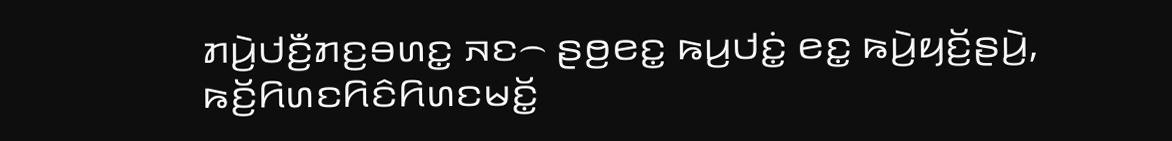ꤊꤣꤧ꤬ꤓꤢꤪ꤬ꤊꤢ꤬ꤋꤛꤢ꤭ ꤏꤢ꤮ ꤔꤥ꤬ꤕꤢ꤭ ꤒꤣ꤬ꤓꤢꤦ꤭ ꤕꤢ꤭ ꤒꤣꤧ꤬ꤟꤢꤩ꤬ꤔꤣꤧ꤬, ꤒꤢꤩ꤬ꤖꤛꤢꤖꤢꤨꤖꤛꤢꤗꤢꤩ꤭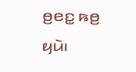ꤥ꤬ꤕꤢ꤭ ꤒꤥ꤬ ꤟꤣꤧ꤯